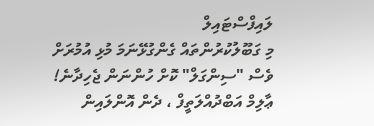ލައިފްސްޓައިލް
މި ގަބޫލުކުރުންތައް ގެންގުޅޭނަމަ މުޅި އުމުރަށް ވެސް "ސިންގަލް" ކޮށް ހުންނަން ޖެހިދާނެ!
ޢާލިމް އަބްދުއްލަތީފް ، ދެން އޮންލައިން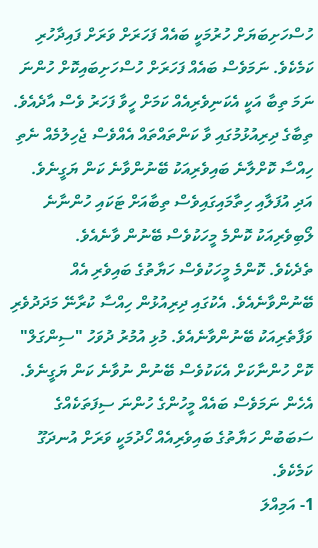ހުސްހަށިބަޔަށް ހުރުމަކީ ބައެއް ފަހަރަށް ވަރަށް ފައިދާހުރި ކަމެކެވެ. ނަމަވެސް ބައެއް ފަހަރަށް ހުސްހަށިބައިކޮށް ހުންނަ ނަމަ ތިބާ އަކީ އެކަނިވެރިއެއް ކަމަށް ހީވާ ފަހަރު ވެސް އާދެއެވެ. ތިބާގެ ދިރިއުޅުމުގައި ވާ ކަންތައްތައް އެއްވެސް ޖެހިލުމެއް ނެތި ހިއްސާ ކޮށްލާނެ ބައިވެރިއަކު ބޭނުންވާނެ ކަން ޔަގީނެވެ. އަދި އުފަލާއި ހިތާމައިގައިވެސް ތިބާއަށް ޓަކައި ހުންނާނެ ލޯބިވެރިއަކު ކޮންމެ މީހަކުވެސް ބޭނުން ވާނެއެވެ.
ތެދެކެވެ. ކޮންމެ މީހަކުވެސް ހަޔާތުގެ ބައިވެރި އެއް ބޭނުންވާނެއެވެ. އެކުގައި ދިރިއުޅުން ހިއްސާ ކުރާނޭ މަދަދުވެރި ވަފާތެރިއަކު ބޭނުންވާނެއެވެ. މުޅި އުމުރު ދުވަހު "ސިންގަލް" ކޮށް ހުންނާކަށް އެކަކުވެސް ބޭނުން ނުވާނެ ކަން ޔަގީނެވެ. އެހެން ނަމަވެސް ބައެއް މީހުންގެ ހުންނަ ސިފަތަކެއްގެ ސަބަބުން ހަޔާތުގެ ބައިވެރިއެއް ހޯދުމަކީ ވަރަށް އުނދަގޫ ކަމެކެވެ.
1- އަމިއްލަ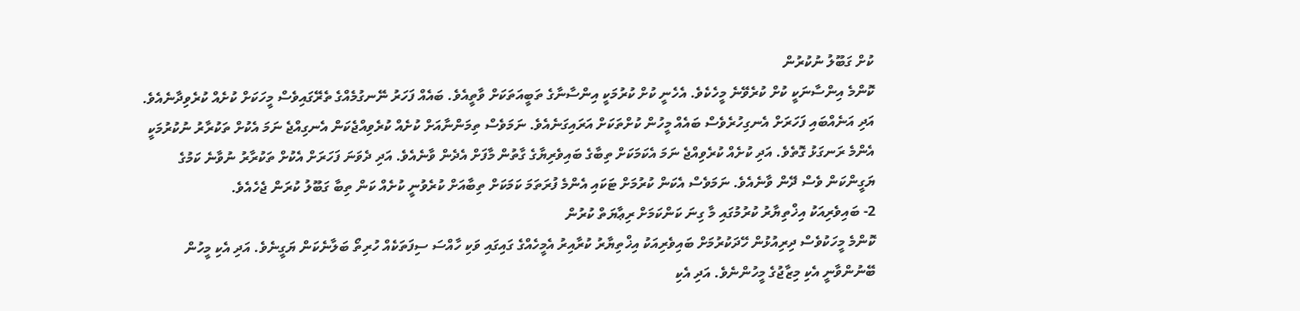ކުށް ގަބޫލު ނުކުރުން
ކޮންމެ އިންސާނަކީ ކުށް ކުރެވޭނެ މީހެކެވެ. އެހެނީ ކުށް ކުރުމަކީ އިންސާނާގެ ތަބީއަތަކަށް ވާތީއެވެ. ބައެއް ފަހަރު ނޭނގުމެއްގެ ތެރޭގައިވެސް މީހަކަށް ކުށެއް ކުރެވިދާނެއެވެ. އަދި އަނެއްބައި ފަހަރަށް އެނގިހުރެވެސް ބައެއް މީހުން ކުށްތަކަށް އަރައިގަނެއެވެ. ނަމަވެސް ތިމަންނާއަށް ކުށެއް ކުރެވިއްޖެކަން އެނގިއްޖެ ނަމަ އެކުށް ތަކުރާރު ނުކުރުމަކީ އެންމެ ރަނގަޅު ގޮތެވެ. އަދި ކުށެއް ކުރެވިއްޖެ ނަމަ އެކަމަކަށް ތިބާގެ ބައިވެރިޔާގެ ގާތުން މާފަށް އެދެން ވާނެއެވެ. އަދި ދެވަނަ ފަހަރަށް އެކުށް ތަކުރާރު ނުވާނެ ކަމުގެ ޔަގީންކަން ވެސް ދޭން ވާނެއެވެ. ނަމަވެސް އެކަން ކުރުމަށް ޓަކައި އެންމެ ފުރަތަމަ ކަމަކަށް ތިބާއަށް ކުރެވުނީ ކުށެއް ކަން ތިބާ ގަބޫލު ކުރަން ޖެހެއެވެ.
2- ބައިވެރިއަކު އިޚްތިޔާރު ކުރުމުގައި މާ ގިނަ ކަންކަމަށް ރިޢާޔަތް ކުރުން
ކޮންމެ މީހަކުވެސް ދިރިއުޅުން ހޭދަކުރުމަށް ބައިވެރިއަކު އިޚްތިޔާރު ކުރާއިރު އެމީހެއްގެ ގައިގައި ވަކި ހާއްސަ ސިފަތަކެއް ހުރިތޯ ބަލާނެކަން ޔަގީނެވެ. އަދި އެކި މީހުން ބޭނުންވާނީ އެކި މިޒާޖުގެ މީހުންނެވެ. އަދި އެކި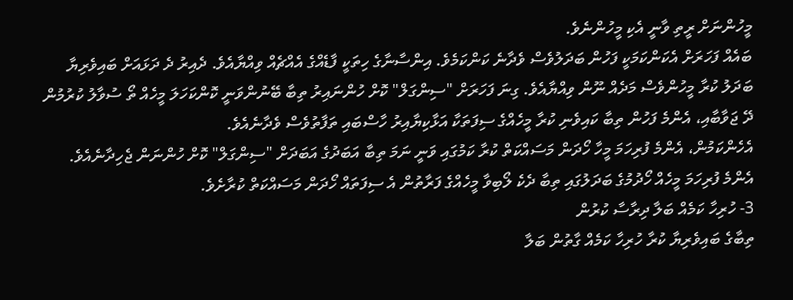މީހުންނަށް ރީތި ވާނީ އެކި މީހުންނެވެ.
ބައެއް ފަހަރަށް އެކަންކަމަކީ ފަހުން ބަދަލުވެސް ވެދާނެ ކަންކަމެވެ. އިންސާނާގެ ހިތަކީ ފާޑެއްގެ އެއްޗެއް ވިއްޔާއެވެ. ދެއިރު ދެ ދަޅައަށް ބައިވެރިޔާ ބަދަލު ކުރާ މީހުންވެސް މަދެއް ނޫން ވިއްޔާއެވެ. ގިނަ ފަހަރަށް "ސިންގަލް" ކޮށް ހުންނައިރު ތިބާ ބޭނުންވަނީ ކޮންކަހަލަ މީހެއް ތޯ ސުވާލު ކުރުމުން ދޭ ޖަވާބާއި، އެންމެ ފަހުން ތިބާ ކައިވެނި ކުރާ މީހެއްގެ ސިފަތަކާ އަޅާކިޔާއިރު ހާސްބައި ތަފާތުވެސް ވެދާނެއެވެ.
އެހެންކަމުން، އެންމެ ފުރިހަމަ މީހާ ހޯދަން މަސައްކަތް ކުރާ ކަމުގައި ވަނީ ނަމަ ތިބާ އަބަދުގެ އަބަދަށް "ސިންގަލް" ކޮށް ހުންނަން ޖެހިދާނެއެވެ. އެންމެ ފުރިހަމަ މީހެއް ހޯދުމުގެ ބަދަލުގައި ތިބާ ދެކެ ލޯބިވާ މީހެއްގެ ފަރާތުން އެ ސިފަތައް ހޯދަން މަސައްކަތް ކުރާށެވެ.
3- ހުރިހާ ކަމެއް ބަލާ ދިރާސާ ކުރުން
ތިބާގެ ބައިވެރިޔާ ކުރާ ހުރިހާ ކަމެއް ގާތުން ބަލާ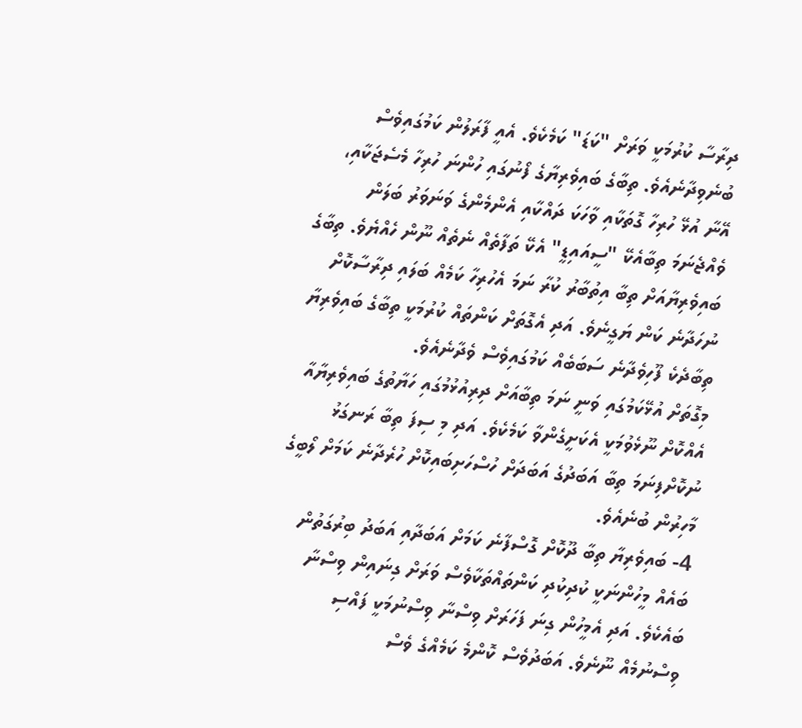ދިރާސާ ކުރުމަކީ ވަރަށް "ކަޑަ" ކަމެކެވެ. އެއީ ފާރަލުން ކަމުގައިވެސް ބުނެވިދާނެއެވެ. ތިބާގެ ބައިވެރިޔާގެ ފޯނުގައި ހުންނަ ހުރިހާ މެސެޖަކާއި، އޭނާ އުޅޭ ހުރިހާ ގޮތަކާއި ވާހަކަ ދައްކާއި އެންމެންގެ ވަނަވަރު ބަލަން ވެއްޖެނަމަ ތިބާއެކޭ "ސީއައިޑީ" އެކޭ ތަފާތެއް ނެތެއް ނޫން ހެއްޔެވެ. ތިބާގެ ބައިވެރިޔާއަށް ތިބާ އިތުބާރު ކުރާ ނަމަ އެހުރިހާ ކަމެއް ބަލައި ދިރާސާކޮށް ނުހަދާނެ ކަން ޔަގީނެވެ. އަދި އެގޮތަށް ކަންތައް ކުރުމަކީ ތިބާގެ ބައިވެރިޔާ ތިބާދެކެ ފޫހިވެދާނެ ސަބަބެއް ކަމުގައިވެސް ވެދާނެއެވެ.
މިގޮތަށް އުޅޭކަމުގައި ވަނީ ނަމަ ތިބާއަށް ދިރިއުޅުމުގައި ހަޔާތުގެ ބައިވެރިޔާއާ އެއްކޮށް ނޫޅެވުމަކީ އެކަށީގެންވާ ކަމެކެވެ. އަދި މި ސިފަ ތިބާ ރަނގަޅު ނުކޮށްފިނަމަ ތިބާ އަބަދުގެ އަބަދަށް ހުސްހަށިބައިކޮށް ހުރެދާނެ ކަމަށް ލޯބީގެ މާހިރުން ބުނެއެވެ.
4- ބައިވެރިޔާ ތިބާ ދޫކޮށް ގޮސްފާނެ ކަމަށް އަބަދާއި އަބަދު ބިރުގަތުން
ބައެއް މީހުންނަކީ ކުދިކުދި ކަންތައްތަކާވެސް ވަރަށް ގިނައިން ވިސްނާ ބައެކެވެ. އަދި އެމީހުން ގިނަ ފަހަރަށް ވިސްނާ ވިސްނުމަކީ ފައްސި ވިސްނުމެއް ނޫނެވެ. އަބަދުވެސް ކޮންމެ ކަމެއްގެ ވެސް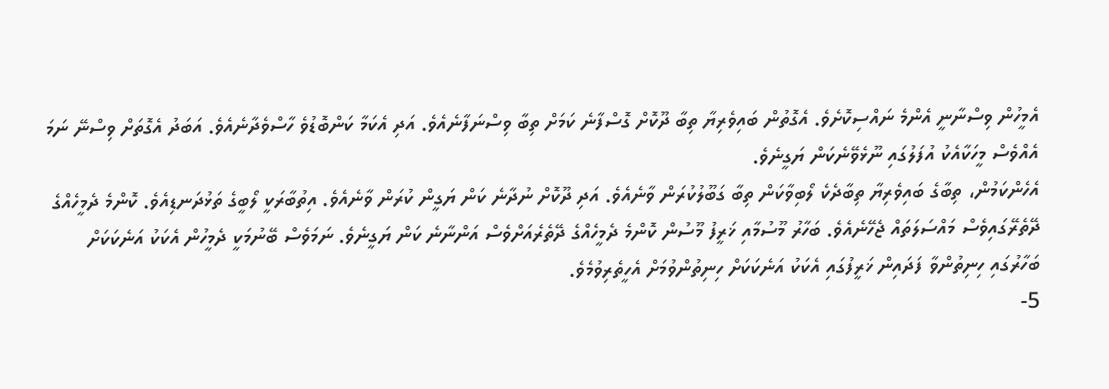އެމީހުން ވިސްނާނީ އެންމެ ނައްސިކޮށެވެ. އެގޮތުން ބައިވެރިޔާ ތިބާ ދޫކޮށް ގޮސްފާނެ ކަމަށް ތިބާ ވިސްނަފާނެއެވެ. އަދި އެކަމާ ކަންބޮޑުވެ ހާސްވެދާނެއެވެ. އަބަދު އެގޮތަށް ވިސްނޭ ނަމަ އެއްވެސް މީހަކާއެކު އުފަލުގައި ނޫޅެވޭނެކަން ޔަގީނެވެ.
އެހެންކަމުން، ތިބާގެ ބައިވެރިޔާ ތިބާދެކެ ލޯބިވާކަން ތިބާ ގަބޫލުކުރަން ވާނެއެވެ. އަދި ދޫކޮށް ނުދާނެ ކަން ޔަގީން ކުރަން ވާނެއެވެ. އިތުބާރަކީ ލޯބީގެ ތަޅުދަނޑިއެވެ. ކޮންމެ ދެމީހެއްގެ ދޭތެރޭގައިވެސް މައްސަލަތައް ޖެހޭނެއެވެ. ބަހާރު މޫސުމާއި ޚަރީފު މޫސުން ކޮންމެ ދެމީހެއްގެ ދޭތެރެއަށްވެސް އަންނާނެ ކަން ޔަގީނެވެ. ނަމަވެސް ބޭނުމަކީ ދެމީހުން އެކަކު އަނެކަކަށް ބަހާރުގައި ހިނިތުންވާ ފަދައިން ޚަރީފުގައި އެކަކު އަނެކަކަށް ހިނިތުންވުމަށް އެހީތެރިވުމެވެ.
5-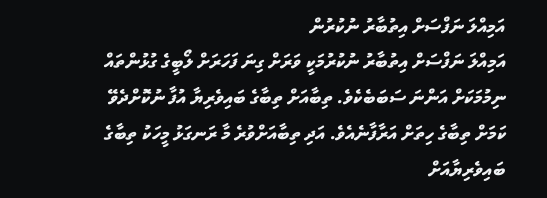އަމިއްލަ ނަފްސަށް އިތުބާރު ނުކުރުން
އަމިއްލަ ނަފްސަށް އިތުބާރު ނުކުރުމަކީ ވަރަށް ގިނަ ފަހަރަށް ލޯބީގެ ގުޅުންތައް ނިމުމަކަށް އަންނަ ސަބަބެކެވެ. ތިބާއަށް ތިބާގެ ބައިވެރިޔާ އުފާ ނުކޮށްދެވޭ ކަމަށް ތިބާގެ ހިތަށް އަރާފާނެއެވެ. އަދި ތިބާއަށްވުރެ މާ ރަނގަޅު މީހަކު ތިބާގެ ބައިވެރިޔާއަށް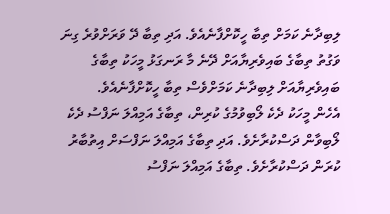ލިބިދާނެ ކަމަށް ތިބާ ހީކޮށްފާނެއެވެ. އަދި ތިބާ ދޭ ވަރަށްވުރެ ގިނަ ވަގުތު ތިބާގެ ބައިވެރިޔާއަށް ދޭނެ މާ ރަނގަޅު މީހަކު ތިބާގެ ބައިވެރިޔާއަށް ލިބިދާނެ ކަމަށްވެސް ތިބާ ހީކޮށްފާނެއެވެ.
އެހެން މީހަކު ދެކެ ލޯބިވުމުގެ ކުރިން، ތިބާގެ އަމިއްލަ ނަފްސު ދެކެ ލޯބިވާން ދަސްކުރާށެވެ. އަދި ތިބާގެ އަމިއްލަ ނަފްސަށް އިތުބާރު ކުރަން ދަސްކުރާށެވެ. ތިބާގެ އަމިއްލަ ނަފްސު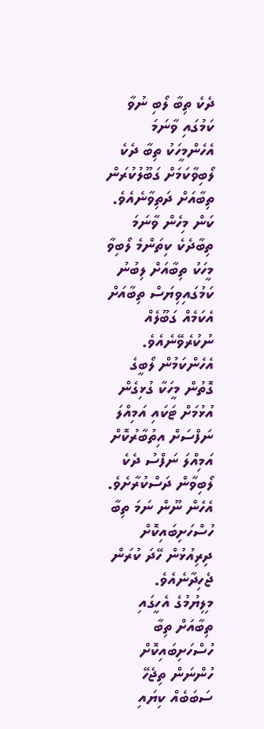ދެކެ ތިބާ ލޯބި ނުވާ ކަމުގައި ވާނަމަ އެހެންމީހަކު ތިބާ ދެކެ ލޯބިވާކަމަށް ގަބޫލުކުރަން ތިބާއަށް ދަތިވާނެއެވެ. ކަން މިހެން ވާނަމަ ތިބާދެކެ ކިތަންމެ ލޯބިވާ މީހަކު ތިބާއަށް ލިބުނު ކަމުގައިވިޔަސް ތިބާއަށް އެކަމެއް ގަބޫލެއް ނުކުރެވޭނެއެވެ.
އެހެންކަމުން ލޯބީގެ ގޮތުން މީހަކާ ގުޅިގެން އުޅުމަށް ޓަކައި އަމިއްލަ ނަފްސަށް އިތުބާރުކޮށް އަމިއްލަ ނަފްސު ދެކެ ލޯބިވާން ދަސްކުރާށެވެ. އެހެން ނޫން ނަމަ ތިބާ ހުސްހަށިބައިކޮށް ދިރިއުޅުން ހޭދަ ކުރަން ޖެހިދާނެއެވެ.
މިލިޔުމުގެ އެހީގައި ތިބާއަށް ތިބާ ހުސްހަށިބައިކޮށް ހުންނަން ތިޖެހޭ ސަބަބެއް ކިޔައި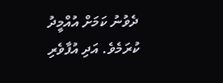ދެވުނު ކަމަށް އުއްމީދު ކުރަމެވެ. އަދި އުފާވެރި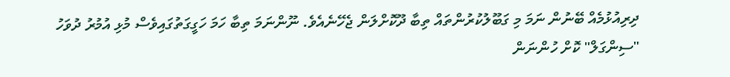ދިރިއުޅުމެއް ބޭނުން ނަމަ މި ގަބޫލުކުރުންތައް ތިބާ ދޫކޮށްލަން ޖެހޭނެއެވެ. ނޫންނަމަ ތިބާ ހަމަ ހަގީގަތުގައިވެސް މުޅި އުމުރު ދުވަހު "ސިންގަލް" ކޮށް ހުންނަން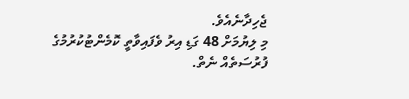ޖެހިދާނެއެވެ.
މި ލިޔުމަށް 48 ގަޑި އިރު ވެފައިވާތީ ކޮމެންޓުކުރުމުގެ ފުރުސަތެއް ނެތް.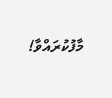މާފުކުރައްވާ!